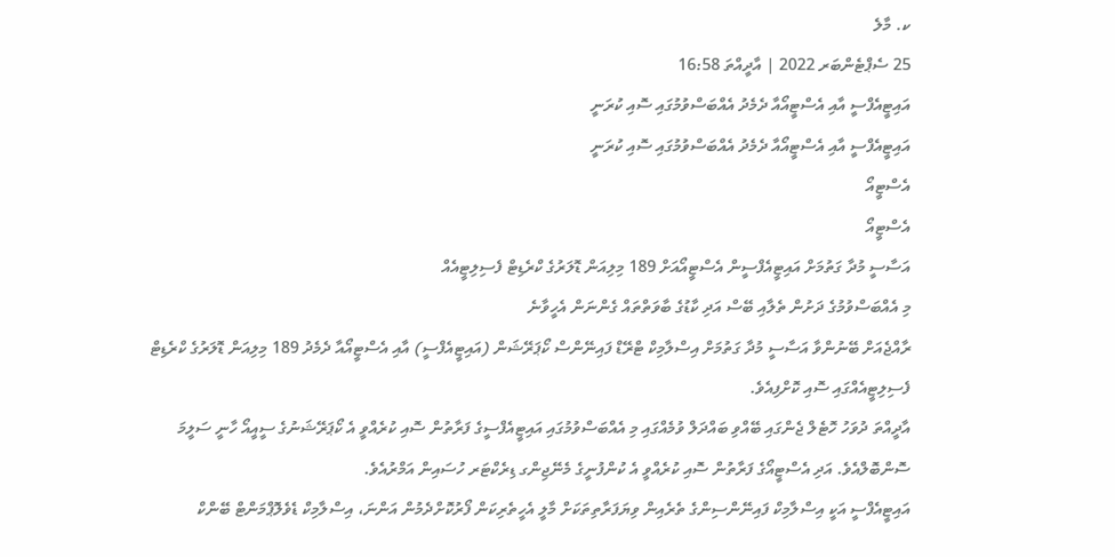ކ. މާލެ
25 ސެޕްޓެންބަރ 2022 | އާދީއްތަ 16:58
އައިޓީއެފްސީ އާއި އެސްޓީއޯއާ ދެމެދު އެއްބަސްވުމުގައި ސޮއި ކުރަނީ
އައިޓީއެފްސީ އާއި އެސްޓީއޯއާ ދެމެދު އެއްބަސްވުމުގައި ސޮއި ކުރަނީ
އެސްޓީއޯ
އެސްޓީއޯ
އަސާސީ މުދާ ގަތުމަށް އައިޓީއެފްސީން އެސްޓީއޯއަށް 189 މިލިއަން ޑޮލަރުގެ ކްރެޑިޓް ފެސިލިޓީއެއް
މި އެއްބަސްވުމުގެ ދަށުން ތެލާއި ބޭސް އަދި ކާޑުގެ ބާވަތްތައް ގެންނަން އެހީވާނެ
ރާއްޖެއަށް ބޭނުންވާ އަސާސީ މުދާ ގަތުމަށް އިސްލާމިކް ޓްރޭޑް ފައިނޭންސް ކޯޕަރޭޝަން (އައިޓީއެފްސީ) އާއި އެސްޓީއޯއާ ދެމެދު 189 މިލިއަން ޑޮލަރުގެ ކްރެޑިޓް ފެސިލިޓީއެއްގައި ސޮއި ކޮށްފިއެވެ.
އާދީއްތަ ދުވަހު ހޮޓެލް ޖެންގައި ބޭއްވި ބައްދަލް ވުމެއްގައި މި އެއްބަސްވުމުގައި އައިޓީއެފްސީގެ ފަރާތުން ސޮއި ކުރެއްވީ އެ ކޯޕަރޭޝަނުގެ ސީއީއޯ ހާނީ ސަލީމަ ސޮންބޮލްއެވެ. އަދި އެސްޓީއޯގެ ފަރާތުން ސޮއި ކުރެއްވީ އެ ކުންފުނީގެ މެނޭޖިންގ ޑިރެކްޓަރ ހުސައިން އަމްރުއެވެ.
އައިޓީއެފްސީ އަކީ އިސްލާމިކް ފައިނޭންސިންގެ ތެރެއިން ވިޔަފަރާތިތަކަށް މާލީ އެހީތެރިކަން ފޯރުކޮށްދެމުން އަންނަ، އިސްލާމިކް ޑެވެލޮޕްމަންޓް ބޭންކް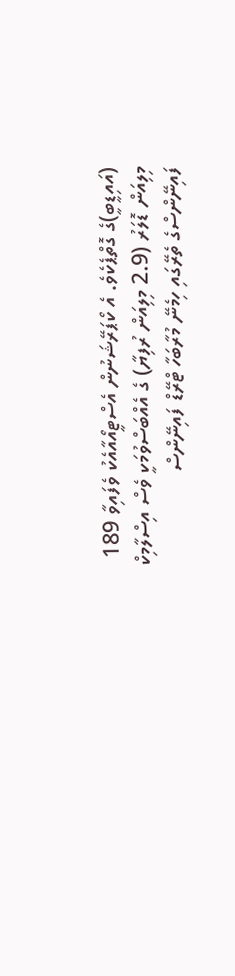(އައިޑީބީ)ގެ ގޮތްޕެކެވެ. އެ ކޯޕަރޭޝަނުން އެސްޓީއޯއާއެކު ވެފައިވާ 189 މިލިއަން ޑޮލަރު (2.9 މިލިއަން ރުފިޔާ) ގެ އެއްބަސްވުމަކީ ވެސް އިސްލާމިކް ފައިނޭންސްގެ ތެރޭގައި ހިމެނޭ މުރާބަހާ ޓްރޭޑް ފައިނޭންސް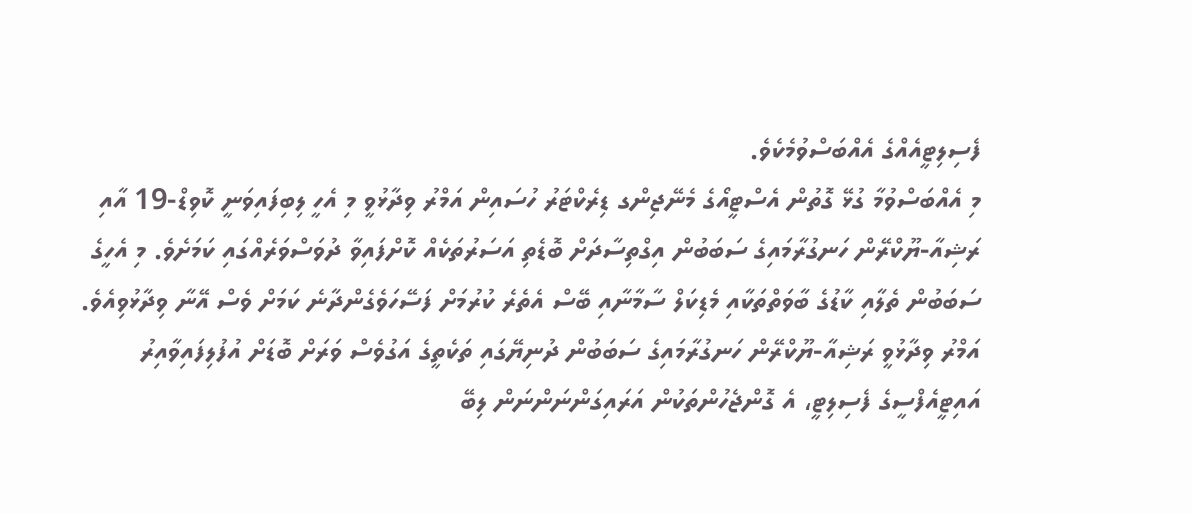ފެސިލިޓީއެއްގެ އެއްބަސްވުމެކެވެ.
މި އެއްބަސްވުމާ ގުޅޭ ގޮތުން އެސްޓީއޯގެ މެނޭޖިންގ ޑިރެކްޓަރު ހުސައިން އަމްރު ވިދާޅުވީ މި އެހީ ލިބިފައިވަނީ ކޮވިޑް-19 އާއި ރަޝިއާ-ޔޫކްރޭން ހަނގުރާމައިގެ ސަބަބުން އިގްތިސާދަށް ބޮޑެތި އަސަރުތަކެއް ކޮށްފައިވާ ދުވަސްވަރެއްގައި ކަމަށެވެ. މި އެހީގެ ސަބަބުން ތެލާއި ކާޑުގެ ބާވަތްތަކާއި މެޑިކަލް ސާމާނާއި ބޭސް އެތެރެ ކުރުމަށް ފަސޭހަވެގެންދާނެ ކަމަށް ވެސް އޭނާ ވިދާޅުވިއެވެ.
އަމްރު ވިދާޅުވީ ރަޝިއާ-ޔޫކްރޭން ހަނގުރާމައިގެ ސަބަބުން ދުނިޔޭގައި ތަކެތީގެ އަގުވެސް ވަރަށް ބޮޑަށް އުފުލިފައިވާއިރު އައިޓީއެފްސީގެ ފެސިލިޓީ، އެ ގޮންޖެހުންތަކުން އަރައިގަންނަންނަން ލިބޭ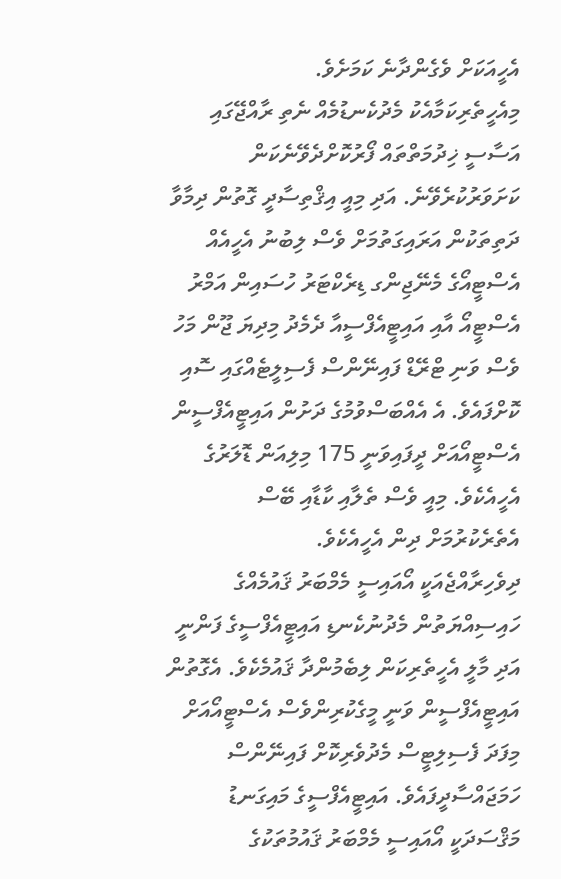އެހީއަކަށް ވެގެންދާނެ ކަމަށެވެ.
މިއެހީތެރިކަމާއެކު މެދުކެނޑުމެއް ނެތި ރާއްޖޭގައި އަސާސީ ޚިދުމަތްތައް ފޯރުކޮށްދެވޭނެކަން ކަށަވަރުކުރެވޭނެ. އަދި މިއީ އިޤްތިސާދީ ގޮތުން ދިމާވާ ދަތިތަކުން އަރައިގަތުމަށް ވެސް ލިބުނު އެހީއެއް
އެސްޓީއޯގެ މެނޭޖިންގ ޑިރެކްޓަރު ހުސައިން އަމްރު
އެސްޓީއޯ އާއި އައިޓީއެފްސީއާ ދެމެދު މިދިޔަ ޖޫން މަހު ވެސް ވަނި ޓްރޭޑް ފައިނޭންސް ފެސިލީޓެއްގައި ސޮއި ކޮށްފައެވެ. އެ އެއްބަސްވުމުގެ ދަށުން އައިޓީއެފްސީން އެސްޓީއޯއަށް ދީފައިވަނީ 175 މިލިއަން ޑޮލަރުގެ އެހީއެކެވެ. މިއީ ވެސް ތެލާއި ކާޑާއި ބޭސް އެތެރެކުރުމަށް ދިން އެހީއެކެވެ.
ދިވެހިރާއްޖެއަކީ އޯއައިސީ މެމްބަރު ޤައުމެއްގެ ހައިސިއްޔަތުން މެދުނުކެނޑި އައިޓީއެފްސީގެ ފަންނީ އަދި މާލީ އެހީތެރިކަން ލިބެމުންދާ ޤައުމެކެވެ. އެގޮތުން އައިޓީއެފްސީން ވަނީ މީގެކުރިންވެސް އެސްޓީއޯއަށް މިފަދަ ފެސިލިޓީސް މެދުވެރިކޮށް ފައިނޭންސް ހަމަޖައްސާދީފައެވެ. އައިޓީއެފްސީގެ މައިގަނޑު މަޤްސަދަކީ އޯއައިސީ މެމްބަރު ޤައުމުތަކުގެ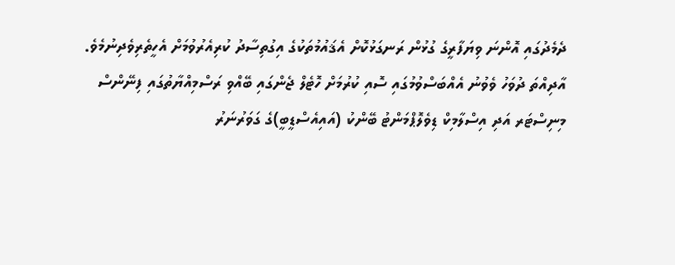ދެމެދުގައި އޮންނަ ވިޔަފާރީގެ ގުޅުން ރަނގަޅުކޮށް އެޤައުމުތަކުގެ އިގުތިސާދު ކުރިއެރުވުމަށް އެހީތެރިވެދިނުމެވެ.
އާދިއްތަ ދުވަހު ވެވުނު އެއްބަސްވުމުގައި ސޮއި ކުރުމަށް ހޮޓެލް ޖެންގައި ބޭއްވި ރަސްމިއްޔާތުގައި ފިނޭންސް މިނިސްޓަރ އަދި އިސްލާމިކް ޑިވެލޮޕްމަންޓު ބޭންކު (އައިއެސްޑީބީ)ގެ ގަވަރުނަރު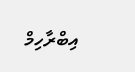އިބްރާހިމް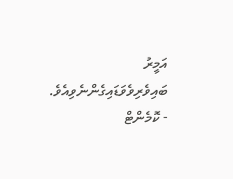އަމީރު ބައިވެރިވެވަޑައިގެންނެވިއެވެ.
- ކޮމެންޓް